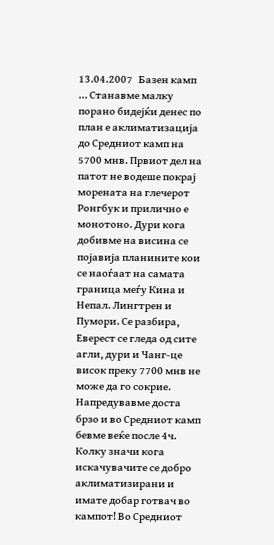13.04.2007   Базен камп ... Станавме малку порано бидејќи денес по план е аклиматизација до Средниот камп на 5700 мнв. Првиот дел на патот не водеше покрај морената на глечерот Ронгбук и прилично е монотоно. Дури кога добивме на висина се појавија планините кои се наоѓаат на самата граница меѓу Кина и Непал. Лингтрен и Пумори. Се разбира, Еверест се гледа од сите агли, дури и Чанг-це висок преку 7700 мнв не може да го сокрие. Напредувавме доста брзо и во Средниот камп бевме веќе после 4ч. Колку значи кога искачувачите се добро аклиматизирани и имате добар готвач во кампот! Во Средниот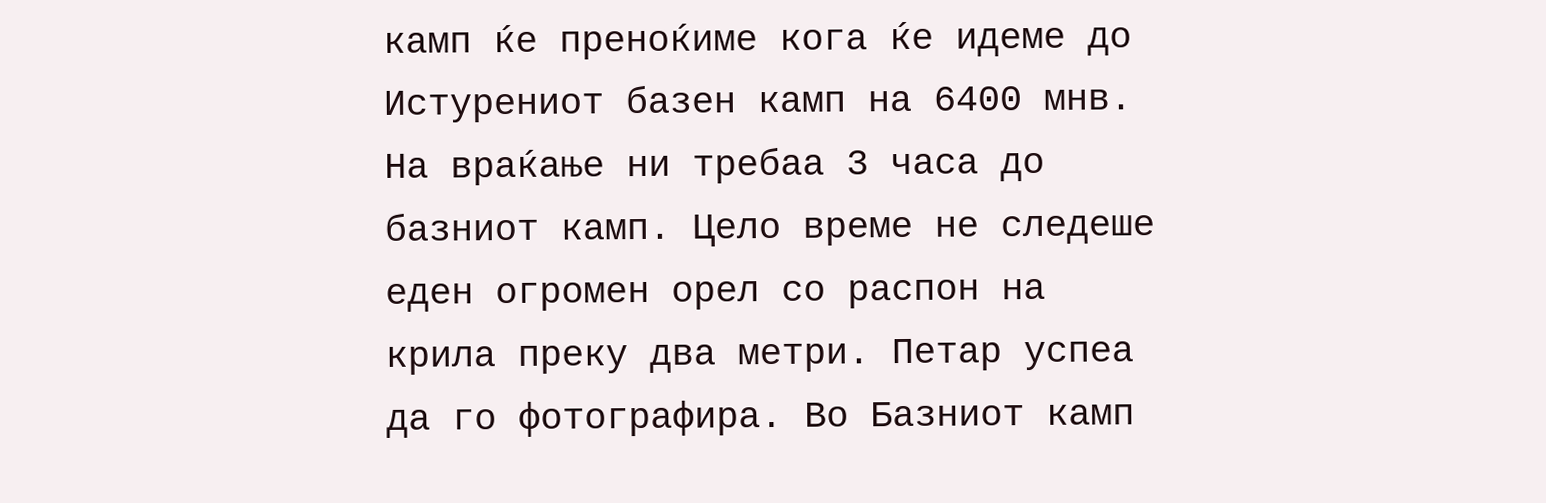камп ќе преноќиме кога ќе идеме до Истурениот базен камп на 6400 мнв.
На враќање ни требаа 3 часа до базниот камп. Цело време не следеше еден огромен орел со распон на крила преку два метри. Петар успеа да го фотографира. Во Базниот камп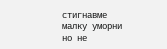стигнавме малку уморни но не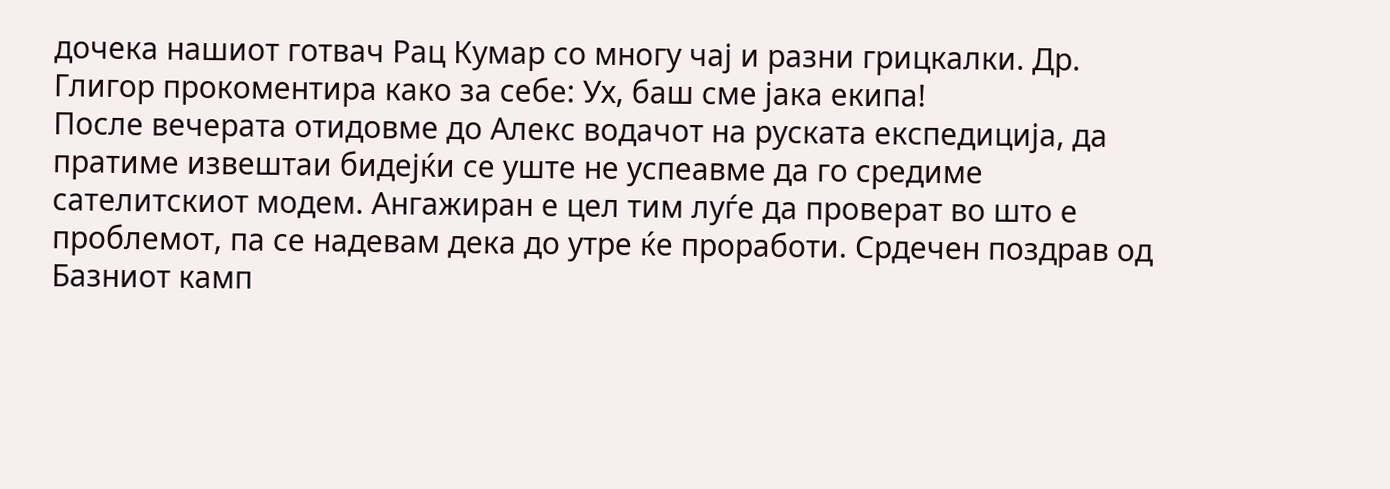дочека нашиот готвач Рац Кумар со многу чај и разни грицкалки. Др. Глигор прокоментира како за себе: Ух, баш сме јака екипа!
После вечерата отидовме до Алекс водачот на руската експедиција, да пратиме извештаи бидејќи се уште не успеавме да го средиме сателитскиот модем. Ангажиран е цел тим луѓе да проверат во што е проблемот, па се надевам дека до утре ќе проработи. Срдечен поздрав од Базниот камп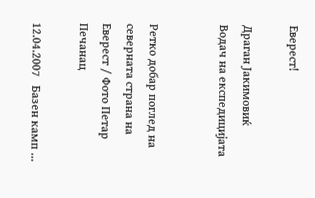Еверест!

Драган Јакимовиќ
Водач на експедицијата


Ретко добар поглед на северната страна на Еверест / Фото Петар Печанац

12.04.2007   Базен камп ...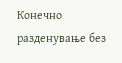Конечно разденување без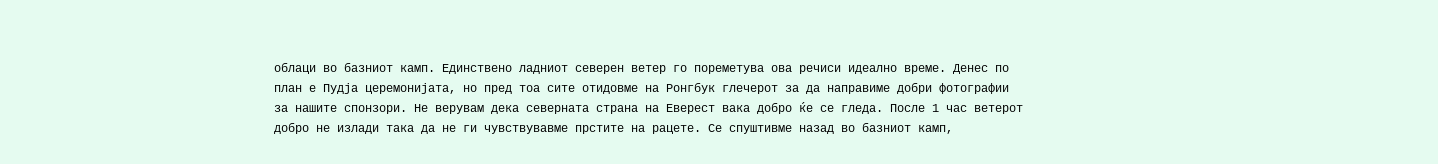облаци во базниот камп. Единствено ладниот северен ветер го пореметува ова речиси идеално време. Денес по план е Пудја церемонијата, но пред тоа сите отидовме на Ронгбук глечерот за да направиме добри фотографии за нашите спонзори. Не верувам дека северната страна на Еверест вака добро ќе се гледа. После 1 час ветерот добро не излади така да не ги чувствувавме прстите на рацете. Се спуштивме назад во базниот камп,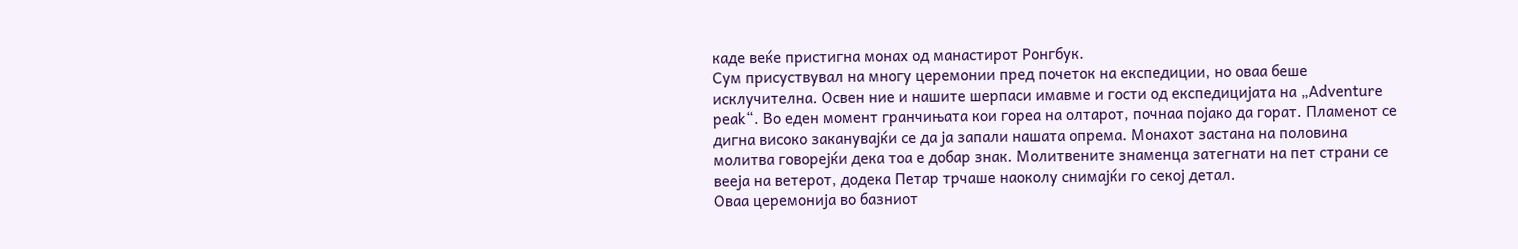каде веќе пристигна монах од манастирот Ронгбук.
Сум присуствувал на многу церемонии пред почеток на експедиции, но оваа беше исклучителна. Освен ние и нашите шерпаси имавме и гости од експедицијата на „Adventure peak“. Во еден момент гранчињата кои гореа на олтарот, почнаа појако да горат. Пламенот се дигна високо заканувајќи се да ја запали нашата опрема. Монахот застана на половина молитва говорејќи дека тоа е добар знак. Молитвените знаменца затегнати на пет страни се вееја на ветерот, додека Петар трчаше наоколу снимајќи го секој детал.
Оваа церемонија во базниот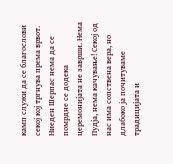камп служи да се благослови секој кој тргнува према врвот. Ниеден Шерпас нема да се помрдне се додека церемонијата не заврши. Нема Пудја, нема качување! Секој од нас има сопствена вера, но длабоко ја почитуваме традицијата и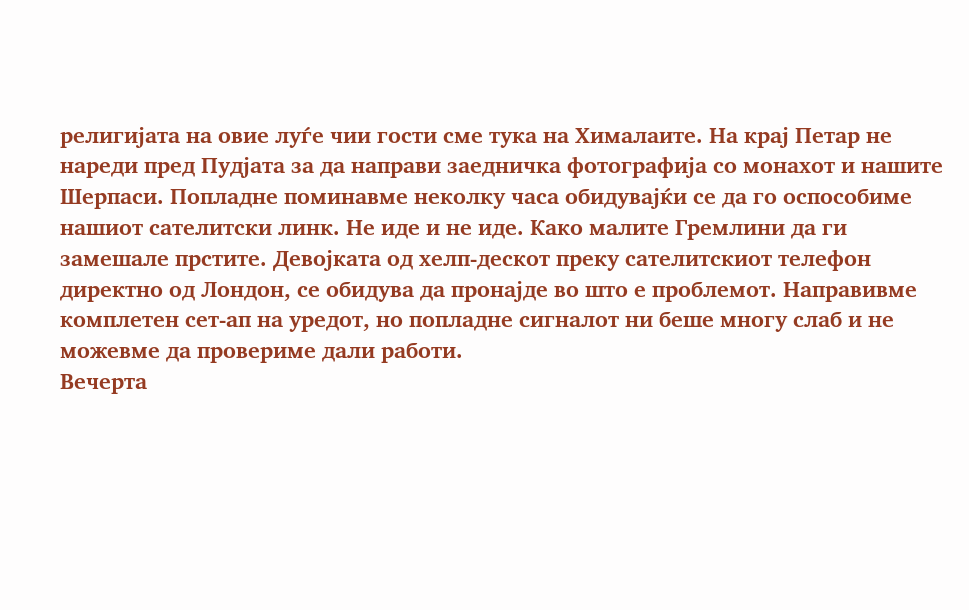религијата на овие луѓе чии гости сме тука на Хималаите. На крај Петар не нареди пред Пудјата за да направи заедничка фотографија со монахот и нашите Шерпаси. Попладне поминавме неколку часа обидувајќи се да го оспособиме нашиот сателитски линк. Не иде и не иде. Како малите Гремлини да ги замешале прстите. Девојката од хелп-дескот преку сателитскиот телефон директно од Лондон, се обидува да пронајде во што е проблемот. Направивме комплетен сет-ап на уредот, но попладне сигналот ни беше многу слаб и не можевме да провериме дали работи.
Вечерта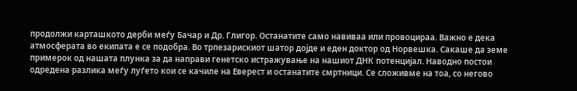продолжи карташкото дерби меѓу Бачар и Др. Глигор. Останатите само навиваа или провоцираа. Важно е дека атмосферата во екипата е се подобра. Во трпезарискиот шатор дојде и еден доктор од Норвешка. Сакаше да земе примерок од нашата плунка за да направи генетско истражување на нашиот ДНК потенцијал. Наводно постои одредена разлика меѓу луѓето кои се качиле на Еверест и останатите смртници. Се сложивме на тоа, со негово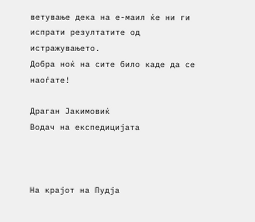ветување дека на е-маил ќе ни ги испрати резултатите од истражувањето.
Добра ноќ на сите било каде да се наоѓате!

Драган Јакимовиќ
Водач на експедицијата



На крајот на Пудја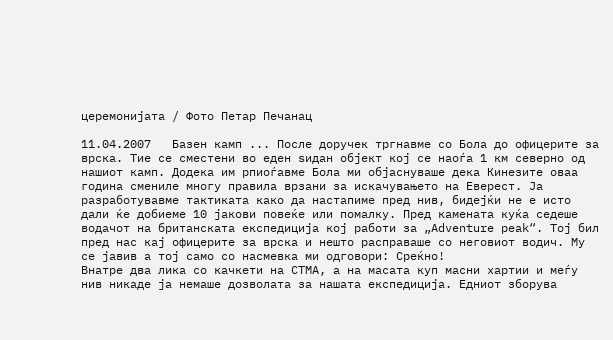церемонијата / Фото Петар Печанац

11.04.2007   Базен камп ... После доручек тргнавме со Бола до офицерите за врска. Тие се сместени во еден ѕидан објект кој се наоѓа 1 км северно од нашиот камп. Додека им рпиоѓавме Бола ми објаснуваше дека Кинезите оваа година смениле многу правила врзани за искачувањето на Еверест. Ја разработувавме тактиката како да настапиме пред нив, бидејќи не е исто дали ќе добиеме 10 јакови повеќе или помалку. Пред камената куќа седеше водачот на британската експедиција кој работи за „Adventure peak“. Тој бил пред нас кај офицерите за врска и нешто расправаше со неговиот водич. Му се јавив а тој само со насмевка ми одговори: Среќно!
Внатре два лика со качкети на CTMA, а на масата куп масни хартии и меѓу нив никаде ја немаше дозволата за нашата експедиција. Едниот зборува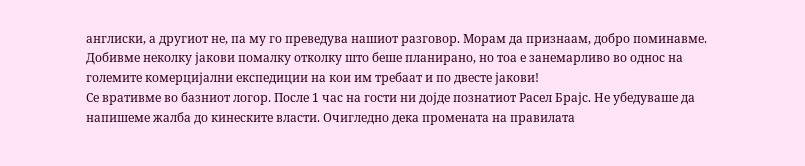англиски, а другиот не, па му го преведува нашиот разговор. Морам да признаам, добро поминавме. Добивме неколку јакови помалку отколку што беше планирано, но тоа е занемарливо во однос на големите комерцијални експедиции на кои им требаат и по двесте јакови!
Се вративме во базниот логор. После 1 час на гости ни дојде познатиот Расел Брајс. Не убедуваше да напишеме жалба до кинеските власти. Очигледно дека промената на правилата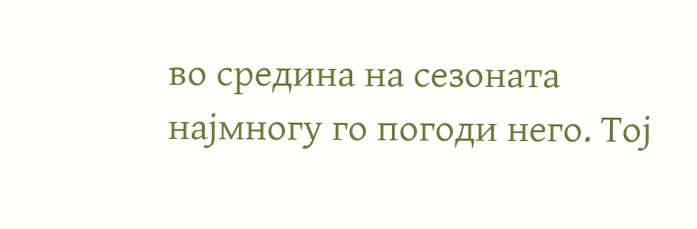во средина на сезоната најмногу го погоди него. Тој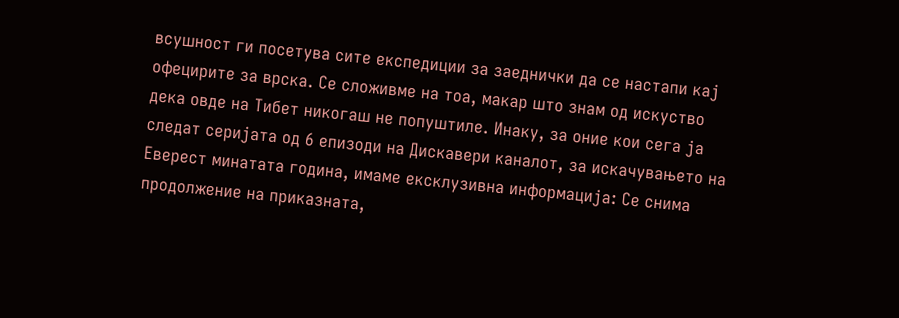всушност ги посетува сите експедиции за заеднички да се настапи кај офецирите за врска. Се сложивме на тоа, макар што знам од искуство дека овде на Тибет никогаш не попуштиле. Инаку, за оние кои сега ја следат серијата од 6 епизоди на Дискавери каналот, за искачувањето на Еверест минатата година, имаме ексклузивна информација: Се снима продолжение на приказната,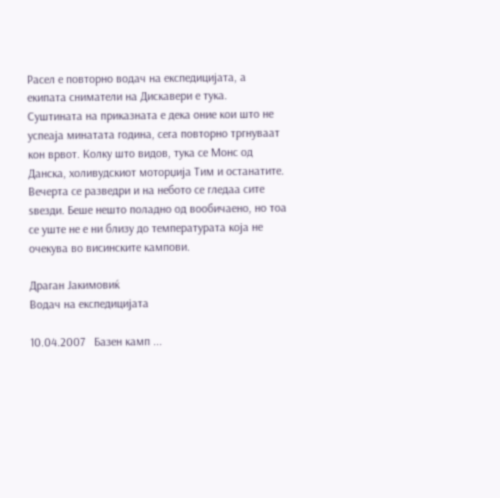Расел е повторно водач на експедицијата, а екипата сниматели на Дискавери е тука.
Суштината на приказната е дека оние кои што не успеаја минатата година, сега повторно тргнуваат кон врвот. Колку што видов, тука се Монс од Данска, холивудскиот моторџија Тим и останатите.
Вечерта се разведри и на небото се гледаа сите ѕвезди. Беше нешто поладно од вообичаено, но тоа се уште не е ни близу до температурата која не очекува во висинските кампови.

Драган Јакимовиќ
Водач на експедицијата

10.04.2007   Базен камп ...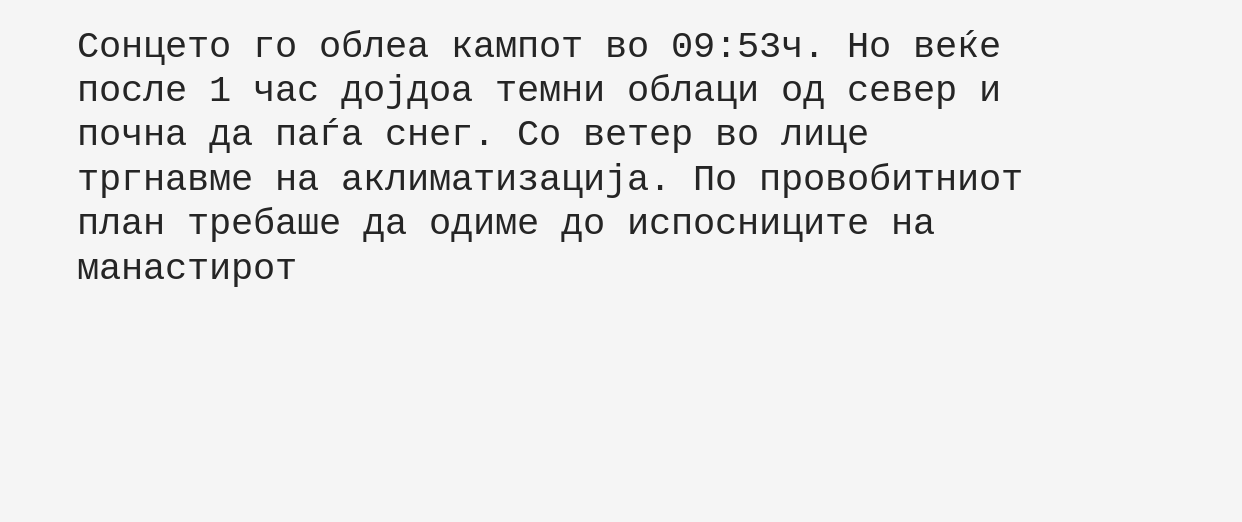Сонцето го облеа кампот во 09:53ч. Но веќе после 1 час дојдоа темни облаци од север и почна да паѓа снег. Со ветер во лице тргнавме на аклиматизација. По провобитниот план требаше да одиме до испосниците на манастирот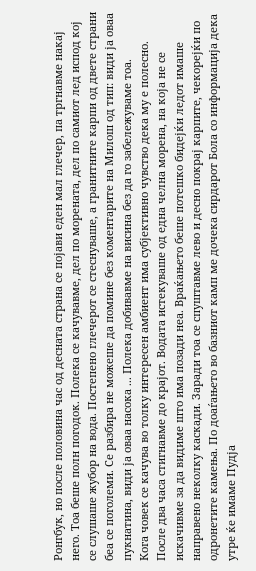Ронгбук, но после половина час од десната страна се појави еден мал глечер, па тргнавме накај него. Тоа беше полн погодок. Полека се качувавме, дел по морената, дел по самиот лед испод кој се слушаше жубор на вода. Постепено глечерот се стеснуваше, а гранитните карпи од двете страни беа се поголеми. Се разбира не можеше да помине без коментарите на Милош од тип: види ја оваа пукнатина, види ја оваа насока ... Полека добивавме на висина без да го забележуваме тоа.
Кога човек се качува во толку интересен амбиент има субјективно чувство дека му е полесно. После два часа стигнавме до крајот. Водата истекуваше од една челна морена, на која не се искачивме за да видиме што има позади неа. Враќањето беше потешко бидејќи ледот имаше направено неколку каскади. Заради тоа се спуштавме лево и десно покрај карпите, чекорејќи по одронетите камења. По доаѓањето во базниот камп ме дочека сирдарот Бола со информација дека утре ќе имаме Пудја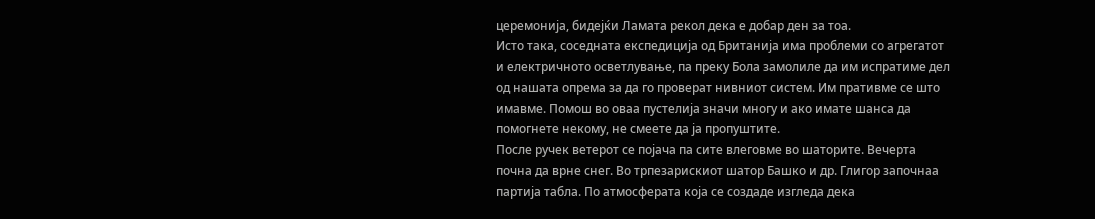церемонија, бидејќи Ламата рекол дека е добар ден за тоа.
Исто така, соседната експедиција од Британија има проблеми со агрегатот и електричното осветлување, па преку Бола замолиле да им испратиме дел од нашата опрема за да го проверат нивниот систем. Им пративме се што имавме. Помош во оваа пустелија значи многу и ако имате шанса да помогнете некому, не смеете да ја пропуштите.
После ручек ветерот се појача па сите влеговме во шаторите. Вечерта почна да врне снег. Во трпезарискиот шатор Башко и др. Глигор започнаа партија табла. По атмосферата која се создаде изгледа дека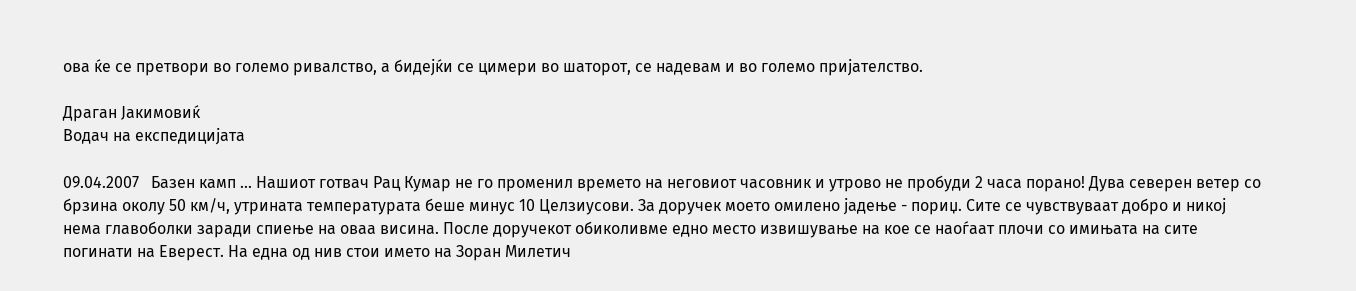ова ќе се претвори во големо ривалство, а бидејќи се цимери во шаторот, се надевам и во големо пријателство.

Драган Јакимовиќ
Водач на експедицијата

09.04.2007   Базен камп ... Нашиот готвач Рац Кумар не го променил времето на неговиот часовник и утрово не пробуди 2 часа порано! Дува северен ветер со брзина околу 50 км/ч, утрината температурата беше минус 10 Целзиусови. За доручек моето омилено јадење - пориџ. Сите се чувствуваат добро и никој нема главоболки заради спиење на оваа висина. После доручекот обиколивме едно место извишување на кое се наоѓаат плочи со имињата на сите погинати на Еверест. На една од нив стои името на Зоран Милетич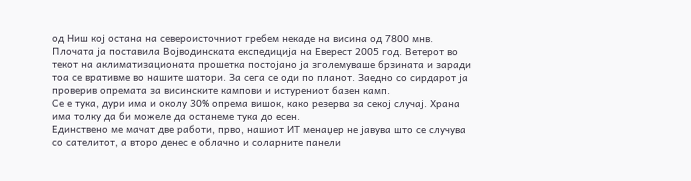од Ниш кој остана на североисточниот гребем некаде на висина од 7800 мнв. Плочата ја поставила Војводинската експедиција на Еверест 2005 год. Ветерот во текот на аклиматизационата прошетка постојано ја зголемуваше брзината и заради тоа се вративме во нашите шатори. За сега се оди по планот. Заедно со сирдарот ја проверив опремата за висинските кампови и истурениот базен камп.
Се е тука, дури има и околу 30% опрема вишок, како резерва за секој случај. Храна има толку да би можеле да останеме тука до есен.
Единствено ме мачат две работи, прво, нашиот ИТ менаџер не јавува што се случува со сателитот, а второ денес е облачно и соларните панели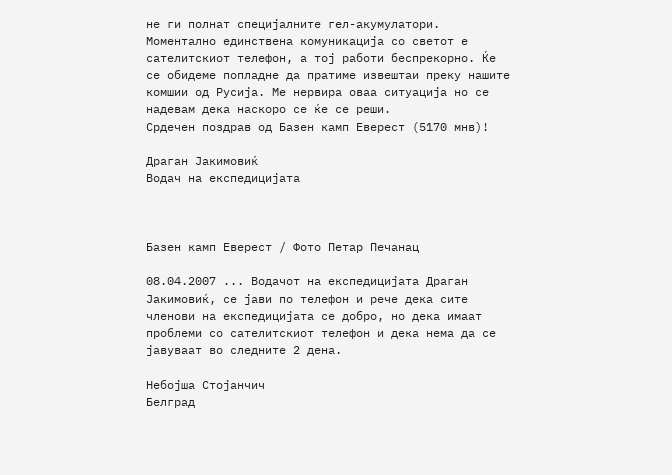не ги полнат специјалните гел-акумулатори. Моментално единствена комуникација со светот е сателитскиот телефон, а тој работи беспрекорно. Ќе се обидеме попладне да пратиме извештаи преку нашите комшии од Русија. Ме нервира оваа ситуација но се надевам дека наскоро се ќе се реши.
Срдечен поздрав од Базен камп Еверест (5170 мнв)!

Драган Јакимовиќ
Водач на експедицијата



Базен камп Еверест / Фото Петар Печанац

08.04.2007 ... Водачот на експедицијата Драган Јакимовиќ, се јави по телефон и рече дека сите членови на експедицијата се добро, но дека имаат проблеми со сателитскиот телефон и дека нема да се јавуваат во следните 2 дена.

Небојша Стојанчич
Белград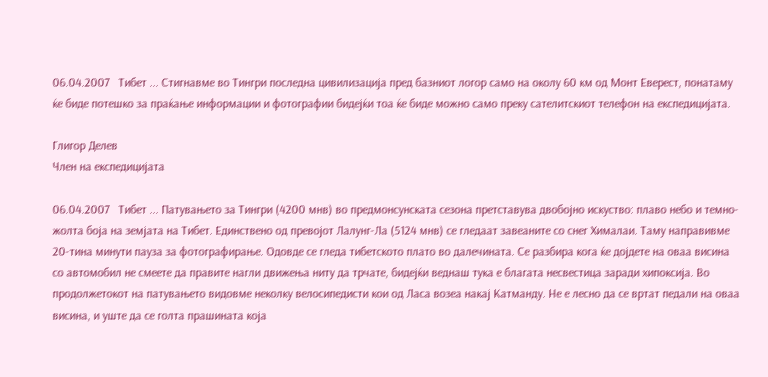06.04.2007   Тибет ... Стигнавме во Тингри последна цивилизација пред базниот логор само на околу 60 км од Монт Еверест, понатаму ќе биде потешко за праќање информации и фотографии бидејќи тоа ќе биде можно само преку сателитскиот телефон на експедицијата.

Глигор Делев
Член на експедицијата

06.04.2007   Тибет ... Патувањето за Тингри (4200 мнв) во предмонсунската сезона претставува двобојно искуство: плаво небо и темно-жолта боја на земјата на Тибет. Единствено од превојот Лалунг-Ла (5124 мнв) се гледаат завеаните со снег Хималаи. Таму направивме 20-тина минути пауза за фотографирање. Одовде се гледа тибетското плато во далечината. Се разбира кога ќе дојдете на оваа висина со автомобил не смеете да правите нагли движења ниту да трчате, бидејќи веднаш тука е благата несвестица заради хипоксија. Во продолжетокот на патувањето видовме неколку велосипедисти кои од Ласа возеа накај Катманду. Не е лесно да се вртат педали на оваа висина, и уште да се голта прашината која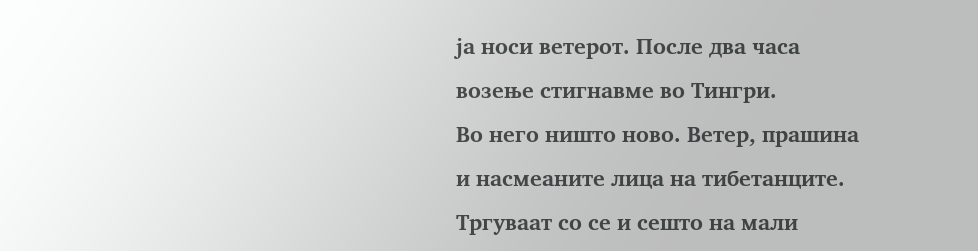ја носи ветерот. После два часа возење стигнавме во Тингри.
Во него ништо ново. Ветер, прашина и насмеаните лица на тибетанците. Тргуваат со се и сешто на мали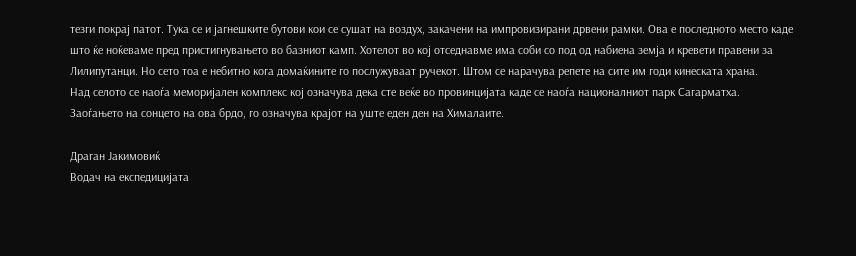тезги покрај патот. Тука се и јагнешките бутови кои се сушат на воздух, закачени на импровизирани дрвени рамки. Ова е последното место каде што ќе ноќеваме пред пристигнувањето во базниот камп. Хотелот во кој отседнавме има соби со под од набиена земја и кревети правени за Лилипутанци. Но сето тоа е небитно кога домаќините го послужуваат ручекот. Штом се нарачува репете на сите им годи кинеската храна.
Над селото се наоѓа меморијален комплекс кој означува дека сте веќе во провинцијата каде се наоѓа националниот парк Сагарматха.
Заоѓањето на сонцето на ова брдо, го означува крајот на уште еден ден на Хималаите.

Драган Јакимовиќ
Водач на експедицијата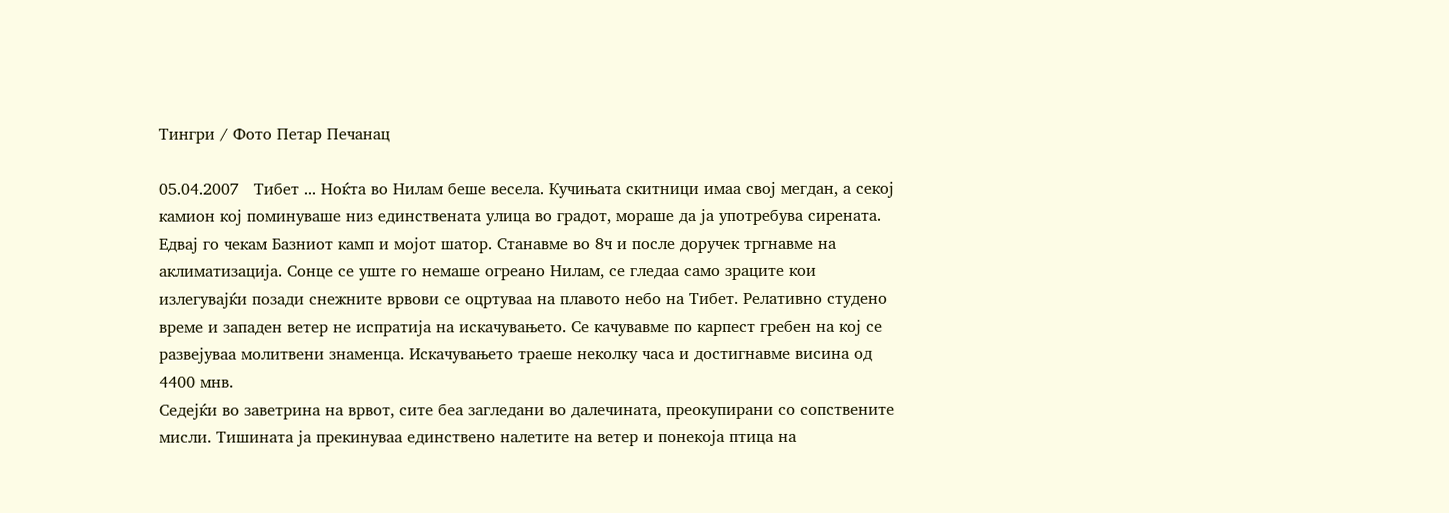Тингри / Фото Петар Печанац

05.04.2007   Тибет ... Ноќта во Нилам беше весела. Кучињата скитници имаа свој мегдан, а секој камион кој поминуваше низ единствената улица во градот, мораше да ја употребува сирената. Едвај го чекам Базниот камп и мојот шатор. Станавме во 8ч и после доручек тргнавме на аклиматизација. Сонце се уште го немаше огреано Нилам, се гледаа само зраците кои излегувајќи позади снежните врвови се оцртуваа на плавото небо на Тибет. Релативно студено време и западен ветер не испратија на искачувањето. Се качувавме по карпест гребен на кој се развејуваа молитвени знаменца. Искачувањето траеше неколку часа и достигнавме висина од 4400 мнв.
Седејќи во заветрина на врвот, сите беа загледани во далечината, преокупирани со сопствените мисли. Тишината ја прекинуваа единствено налетите на ветер и понекоја птица на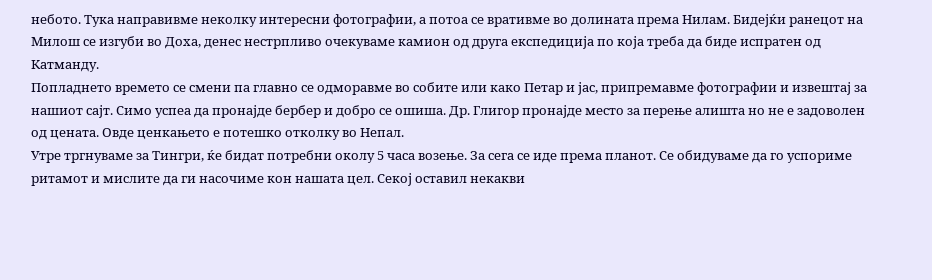небото. Тука направивме неколку интересни фотографии, а потоа се вративме во долината према Нилам. Бидејќи ранецот на Милош се изгуби во Доха, денес нестрпливо очекуваме камион од друга експедиција по која треба да биде испратен од Катманду.
Попладнето времето се смени па главно се одморавме во собите или како Петар и јас, припремавме фотографии и извештај за нашиот сајт. Симо успеа да пронајде бербер и добро се ошиша. Др. Глигор пронајде место за перење алишта но не е задоволен од цената. Овде ценкањето е потешко отколку во Непал.
Утре тргнуваме за Тингри, ќе бидат потребни околу 5 часа возење. За сега се иде према планот. Се обидуваме да го успориме ритамот и мислите да ги насочиме кон нашата цел. Секој оставил некакви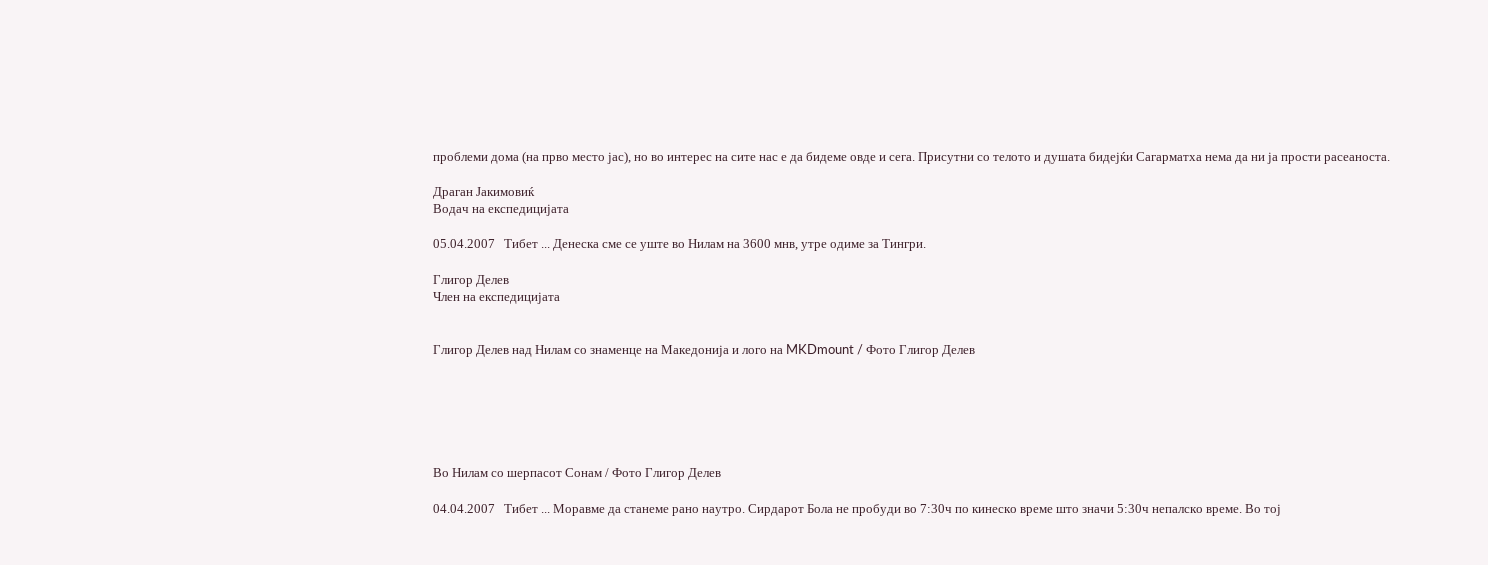проблеми дома (на прво место јас), но во интерес на сите нас е да бидеме овде и сега. Присутни со телото и душата бидејќи Сагарматха нема да ни ја прости расеаноста.

Драган Јакимовиќ
Водач на експедицијата

05.04.2007   Тибет ... Денеска сме се уште во Нилам на 3600 мнв, утре одиме за Тингри.

Глигор Делев
Член на експедицијата


Глигор Делев над Нилам со знаменце на Македонија и лого на MKDmount / Фото Глигор Делев






Во Нилам со шерпасот Сонам / Фото Глигор Делев

04.04.2007   Тибет ... Моравме да станеме рано наутро. Сирдарот Бола не пробуди во 7:30ч по кинеско време што значи 5:30ч непалско време. Во тој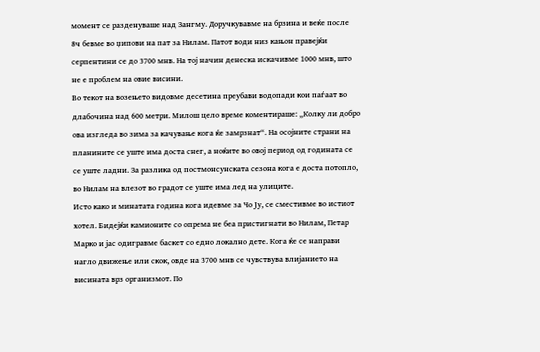момент се разденуваше над Зангму. Доручкувавме на брзина и веќе после 8ч бевме во џипови на пат за Нилам. Патот води низ кањон правејќи серпентини се до 3700 мнв. На тој начин денеска искачивме 1000 мнв, што не е проблем на овие висини.
Во текот на возењето видовме десетина преубави водопади кои паѓаат во длабочина над 600 метри. Милош цело време коментираше: „Колку ли добро ова изгледа во зима за качување кога ќе замрзнат“. На осојните страни на планините се уште има доста снег, а ноќите во овој период од годината се се уште ладни. За разлика од постмонсунската сезона кога е доста потопло, во Нилам на влезот во градот се уште има лед на улиците.
Исто како и минатата година кога идевме за Чо Ју, се сместивме во истиот хотел. Бидејќи камионите со опрема не беа пристигнати во Нилам, Петар Марко и јас одигравме баскет со едно локално дете. Кога ќе се направи нагло движење или скок, овде на 3700 мнв се чувствува влијанието на висината врз организмот. По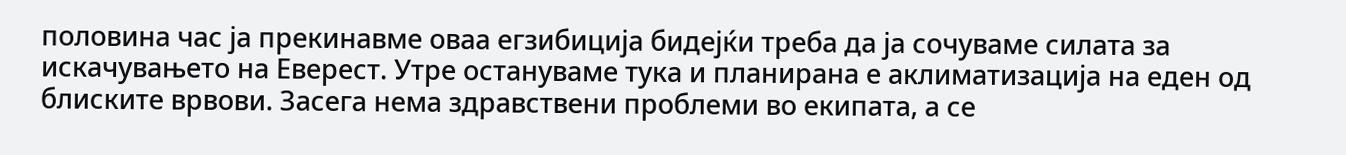половина час ја прекинавме оваа егзибиција бидејќи треба да ја сочуваме силата за искачувањето на Еверест. Утре остануваме тука и планирана е аклиматизација на еден од блиските врвови. Засега нема здравствени проблеми во екипата, а се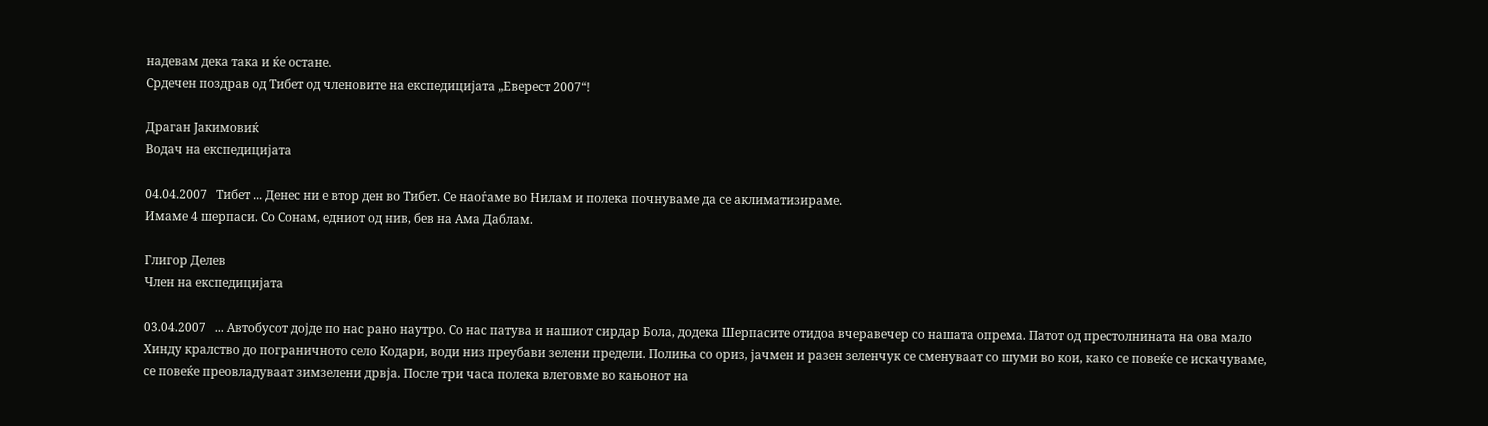надевам дека така и ќе остане.
Срдечен поздрав од Тибет од членовите на експедицијата „Еверест 2007“!

Драган Јакимовиќ
Водач на експедицијата

04.04.2007   Тибет ... Денес ни е втор ден во Тибет. Се наоѓаме во Нилам и полека почнуваме да се аклиматизираме.
Имаме 4 шерпаси. Со Сонам, едниот од нив, бев на Ама Даблам.

Глигор Делев
Член на експедицијата

03.04.2007   ... Автобусот дојде по нас рано наутро. Со нас патува и нашиот сирдар Бола, додека Шерпасите отидоа вчеравечер со нашата опрема. Патот од престолнината на ова мало Хинду кралство до пограничното село Кодари, води низ преубави зелени предели. Полиња со ориз, јачмен и разен зеленчук се сменуваат со шуми во кои, како се повеќе се искачуваме, се повеќе преовладуваат зимзелени дрвја. После три часа полека влеговме во кањонот на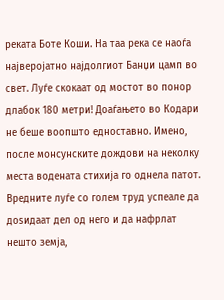реката Боте Коши. На таа река се наоѓа најверојатно најдолгиот Банџи цамп во свет. Луѓе скокаат од мостот во понор длабок 180 метри! Доаѓањето во Кодари не беше воопшто едноставно. Имено, после монсунските дождови на неколку места водената стихија го однела патот. Вредните луѓе со голем труд успеале да доѕидаат дел од него и да нафрлат нешто земја,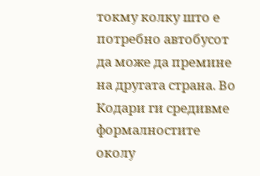токму колку што е потребно автобусот да може да премине на другата страна. Во Кодари ги средивме формалностите околу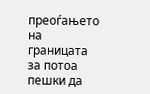преоѓањето на границата за потоа пешки да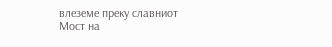влеземе преку славниот Мост на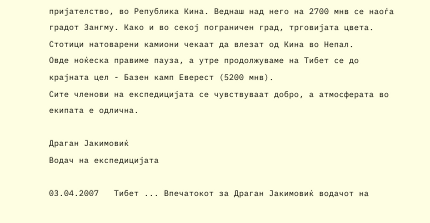пријателство, во Република Кина. Веднаш над него на 2700 мнв се наоѓа градот Зангму. Како и во секој пограничен град, трговијата цвета. Стотици натоварени камиони чекаат да влезат од Кина во Непал.
Овде ноќеска правиме пауза, а утре продолжуваме на Тибет се до крајната цел - Базен камп Еверест (5200 мнв).
Сите членови на експедицијата се чувствуваат добро, а атмосферата во екипата е одлична.

Драган Јакимовиќ
Водач на експедицијата

03.04.2007   Тибет ... Впечатокот за Драган Јакимовиќ водачот на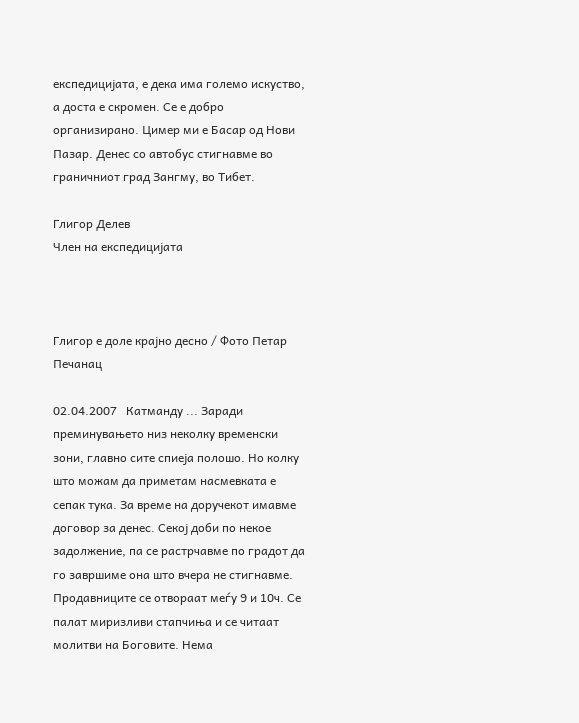експедицијата, е дека има големо искуство, а доста е скромен. Се е добро организирано. Цимер ми е Басар од Нови Пазар. Денес со автобус стигнавме во граничниот град Зангму, во Тибет.

Глигор Делев
Член на експедицијата



Глигор е доле крајно десно / Фото Петар Печанац

02.04.2007   Катманду ... Заради преминувањето низ неколку временски зони, главно сите спиеја полошо. Но колку што можам да приметам насмевката е сепак тука. За време на доручекот имавме договор за денес. Секој доби по некое задолжение, па се растрчавме по градот да го завршиме она што вчера не стигнавме. Продавниците се отвораат меѓу 9 и 10ч. Се палат миризливи стапчиња и се читаат молитви на Боговите. Нема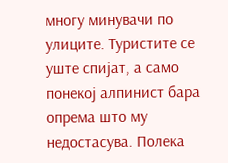многу минувачи по улиците. Туристите се уште спијат, а само понекој алпинист бара опрема што му недостасува. Полека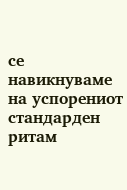се навикнуваме на успорениот стандарден ритам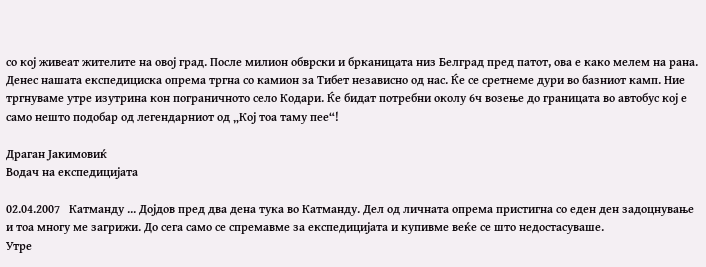со кој живеат жителите на овој град. После милион обврски и брканицата низ Белград пред патот, ова е како мелем на рана.
Денес нашата експедициска опрема тргна со камион за Тибет независно од нас. Ќе се сретнеме дури во базниот камп. Ние тргнуваме утре изутрина кон пограничното село Кодари. Ќе бидат потребни околу 6ч возење до границата во автобус кој е само нешто подобар од легендарниот од „Кој тоа таму пее“!

Драган Јакимовиќ
Водач на експедицијата

02.04.2007   Катманду ... Дојдов пред два дена тука во Катманду. Дел од личната опрема пристигна со еден ден задоцнување и тоа многу ме загрижи. До сега само се спремавме за експедицијата и купивме веќе се што недостасуваше.
Утре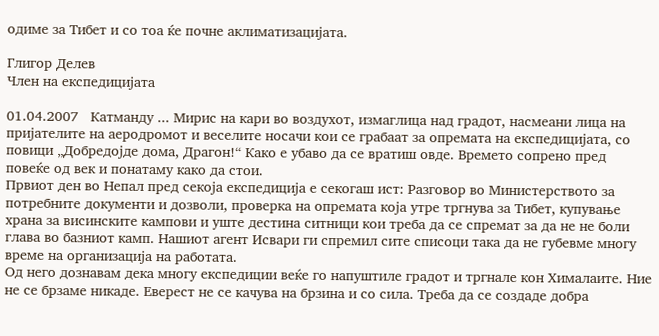одиме за Тибет и со тоа ќе почне аклиматизацијата.

Глигор Делев
Член на експедицијата

01.04.2007   Катманду ... Мирис на кари во воздухот, измаглица над градот, насмеани лица на пријателите на аеродромот и веселите носачи кои се грабаат за опремата на експедицијата, со повици „Добредојде дома, Драгон!“ Како е убаво да се вратиш овде. Времето сопрено пред повеќе од век и понатаму како да стои.
Првиот ден во Непал пред секоја експедиција е секогаш ист: Разговор во Министерството за потребните документи и дозволи, проверка на опремата која утре тргнува за Тибет, купување храна за висинските кампови и уште дестина ситници кои треба да се спремат за да не не боли глава во базниот камп. Нашиот агент Исвари ги спремил сите списоци така да не губевме многу време на организација на работата.
Од него дознавам дека многу експедиции веќе го напуштиле градот и тргнале кон Хималаите. Ние не се брзаме никаде. Еверест не се качува на брзина и со сила. Треба да се создаде добра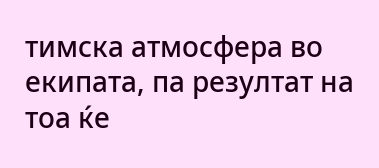тимска атмосфера во екипата, па резултат на тоа ќе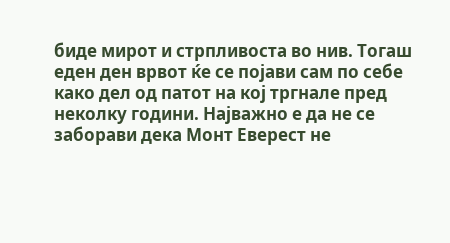биде мирот и стрпливоста во нив. Тогаш еден ден врвот ќе се појави сам по себе како дел од патот на кој тргнале пред неколку години. Најважно е да не се заборави дека Монт Еверест не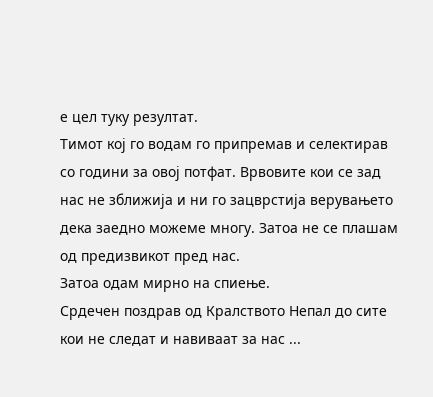е цел туку резултат.
Тимот кој го водам го припремав и селектирав со години за овој потфат. Врвовите кои се зад нас не зближија и ни го зацврстија верувањето дека заедно можеме многу. Затоа не се плашам од предизвикот пред нас.
Затоа одам мирно на спиење.
Срдечен поздрав од Кралството Непал до сите кои не следат и навиваат за нас ...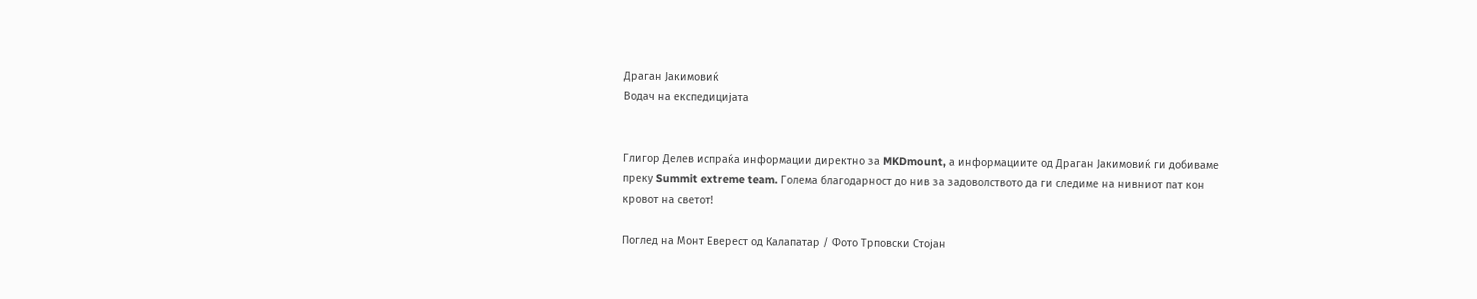Драган Јакимовиќ
Водач на експедицијата


Глигор Делев испраќа информации директно за MKDmount, а информациите од Драган Јакимовиќ ги добиваме преку Summit extreme team. Голема благодарност до нив за задоволството да ги следиме на нивниот пат кон кровот на светот!

Поглед на Монт Еверест од Калапатар / Фото Трповски Стојан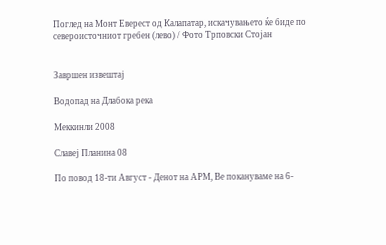Поглед на Монт Еверест од Калапатар, искачувањето ќе биде по североисточниот гребен (лево) / Фото Трповски Стојан


Завршен извештај

Водопад на Длабока река

Меккинли 2008

Славеј Планина 08

По повод 18-ти Август - Денот на АРМ, Ве покануваме на 6-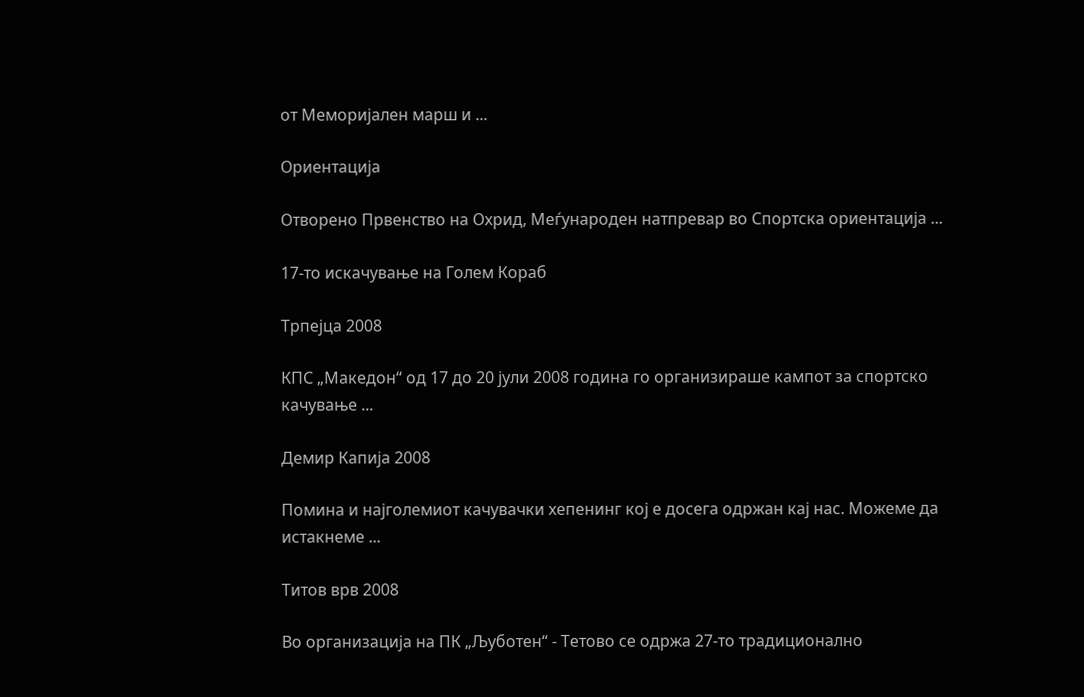от Меморијален марш и ...

Ориентација

Отворено Првенство на Охрид, Меѓународен натпревар во Спортска ориентација ...

17-то искачување на Голем Кораб

Трпејца 2008

КПС „Македон“ од 17 до 20 јули 2008 година го организираше кампот за спортско качување ...

Демир Капија 2008

Помина и најголемиот качувачки хепенинг кој е досега одржан кај нас. Можеме да истакнеме ...

Титов врв 2008

Во организација на ПК „Љуботен“ - Тетово се одржа 27-то традиционално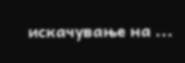искачување на ...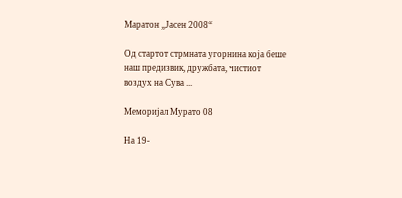Маратон „Јасен 2008“

Од стартот стрмната угорнина која беше наш предизвик, дружбата, чистиот воздух на Сува ...

Меморијал Мурато 08

На 19-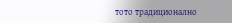тото традиционално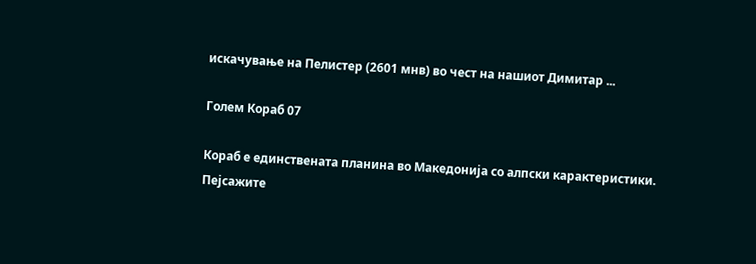искачување на Пелистер (2601 мнв) во чест на нашиот Димитар ...

Голем Кораб 07

Кораб е единствената планина во Македонија со алпски карактеристики. Пејсажите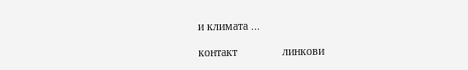и климата ...

контакт               линкови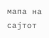мапа на сајтот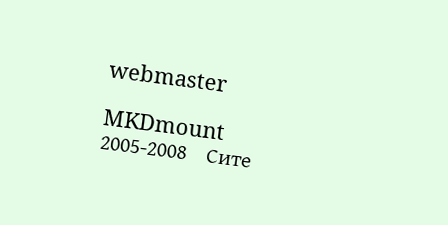webmaster

MKDmount 2005-2008    Сите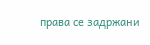права се задржани